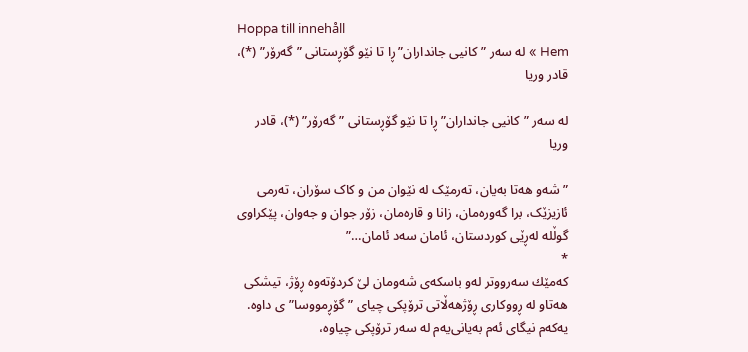Hoppa till innehåll
Hem » له‌ سه‌ر ”كانیی‌ جانداران”ڕا تا نێو گۆڕستانی‌ ”گه‌رۆر” (*)، قادر وریا

له‌ سه‌ر ”كانیی‌ جانداران”ڕا تا نێو گۆڕستانی‌ ”گه‌رۆر” (*)، قادر وریا

”شەو هەتا بەیان، تەرمێک لە نێوان من و کاک سۆران، تەرمی ئازیزێک، برا گەورەمان، زانا و قارەمان، زۆر جوان و جەوان، پێکراوی گوڵلە لەڕێی کوردستان، ئامان سەد ئامان…”
*
كه‌مێك سه‌رووتر له‌و باسكه‌ی‌ شه‌ومان لێ‌ كردۆته‌وه‌ ڕۆژ، تیشكی‌ هه‌تاو له‌ ڕووكاری‌ ڕۆژهه‌ڵاتی‌ ترۆپكی‌ چیای‌ ”گۆڕمووسا”ی‌ داوه‌. یه‌كه‌م نیگای‌ ئه‌م به‌یانی‌یه‌م له‌ سه‌ر ترۆپكی‌ چیاوه‌،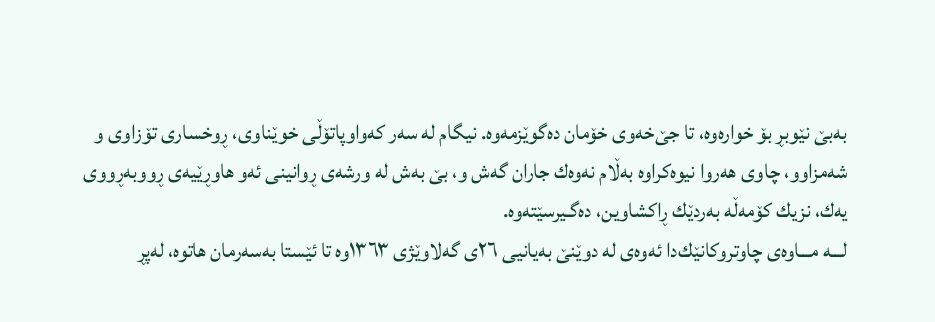به‌بێ‌ نێوبڕ بۆ خواره‌وه‌، تا جێ‌خه‌وی‌ خۆمان ده‌گوێزمه‌وه‌. نیگام له‌ سه‌ر كه‌واوپاتۆڵی‌ خوێناوی‌، ڕوخساری‌ تۆزاوی‌‌ و شه‌مزاو‌و، چاوی‌ هه‌روا نیوه‌كراوه‌ به‌ڵام نه‌وه‌ك جاران گه‌ش ‌و، بێ‌ به‌ش له‌ ورشه‌ی‌ ڕوانینی‌ ئه‌و هاوڕێیه‌ی‌ ڕووبه‌ڕووی‌ یه‌ك، نزیك كۆمه‌ڵه‌ به‌ردێك ڕاكشاوین، ده‌گـیرسێته‌وه‌.
لـــه‌ مـــاوه‌ی‌ چاوتروكانێك‌دا ئه‌وه‌ی‌ له‌ دوێنێ‌ به‌یانیی‌ ٢٦ی‌ گه‌لاوێژی‌ ١٣٦٣وه‌ تا ئێستا به‌سه‌رمان هاتوه‌، له‌پڕ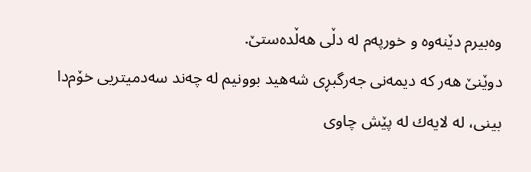وه‌بیرم دێنه‌وه‌‌ و خورپه‌م له‌ دڵی‌ هه‌ڵده‌ستێ‌.
دوێنێ‌ هه‌ر كه‌ دیمه‌نی‌ جه‌رگبڕی‌ شه‌هید بوونیم له‌ چه‌ند سه‌دمیتریی‌ خۆم‌دا بینی‌، له‌ لایه‌ك له‌ پێش چاوی‌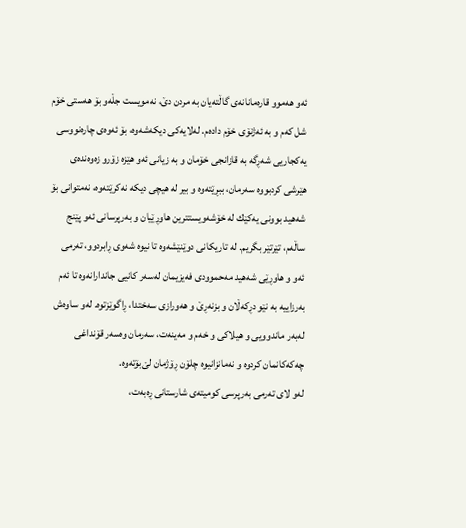ئه‌و هه‌موو قاره‌مانانه‌ی‌ گاڵته‌یان به‌ مردن دێ‌، نه‌مویست جڵه‌و بۆ هه‌ستی‌ خۆم شل كه‌م ‌و به‌ ئه‌ژنۆی‌ خۆم داده‌م. له‌لایه‌كی‌ دیكه‌شه‌وه‌، بۆ ئه‌وه‌ی‌ چاره‌نووسی یه‌كجاریی‌ شه‌ڕگه‌ به‌ قازانجی‌ خۆمان ‌و به‌ زیانی‌ ئه‌و هێزه‌ زۆر‌و زه‌وه‌نده‌ی‌ هێرشی‌ كردبووه‌ سه‌رمان، ببڕێته‌وه ‌‌و بیر له‌ هیچی‌ دیكه‌ نه‌كرێته‌وه‌، نه‌متوانی‌ بۆ شه‌هید بوونی‌ یه‌كێك له‌ خۆشه‌ویستترین هاوڕێیان‌ و به‌رپرسانی‌ ئه‌و پێنج ساڵه‌م، تێرتێر بگریم. له‌ تاریكانی‌ دوێنێشه‌وه‌ تا نیوه‌ شه‌وی‌ ڕابردوو، ته‌رمی‌ ئه‌و‌ و هاوڕێی‌ شه‌هید مه‌حموودی‌ فه‌یزیمان‌ له‌سه‌ر كانیی‌ جاندارانه‌وه‌ تا ئه‌م به‌رزاییە‌‌ به‌ نێو دڕكه‌ڵان‌ و بزنه‌ڕێ ‌‌و هه‌ورازی‌ سه‌ختدا، ڕاگوێزتوه‌. له‌و ساوه‌ش له‌به‌ر ماندوویی‌‌ و هیلاكی‌‌ و خه‌م ‌و مەینەت، سه‌رمان وه‌سه‌ر قۆنداغی‌ چه‌كه‌كانمان كردوه‌‌ و نه‌مانزانیوه‌ چلۆن ڕۆژمان لێ‌بۆته‌وه‌.
له‌و لای‌ ته‌رمی‌ به‌رپرسی‌ كومیته‌ی‌ شارستانی‌ ڕه‌به‌ت،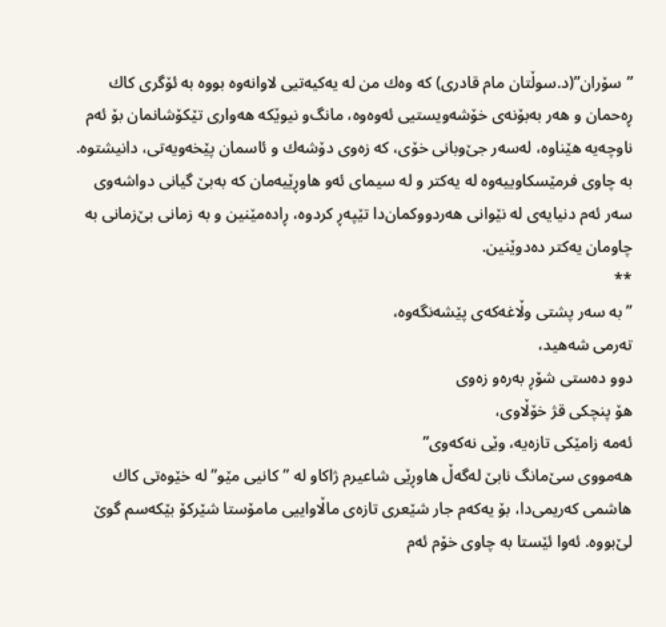”سۆران”(د.سوڵتان مام قادری) كه‌ وه‌ك من له‌ یه‌كیه‌تیی‌ لاوانه‌وه‌ بووه‌ به‌ ئۆگری‌ كاك ڕه‌حمان‌ و هه‌ر به‌بۆنه‌ی‌ خۆشه‌ویستیی‌ ئه‌وه‌وه‌، مانگ‌و نیوێكه‌ هه‌واری‌ تێكۆشانمان بۆ ئه‌م ناوچه‌یه‌ هێناوه‌، له‌سه‌ر جێ‌‌وبانی‌ خۆی‌، كه‌ زه‌وی‌ دۆشه‌ك‌ و ئاسمان پێخه‌ویه‌تی‌، دانیشتوه‌. به‌ چاوی‌ فرمێسكاوییە‌وه‌ له‌ یه‌كتر‌ و له‌ سیمای‌ ئه‌و هاوڕێیه‌مان كه‌ به‌بێ‌ گیانی‌ دواشه‌وی‌ سه‌ر ئه‌م دنیایه‌ی‌ له‌ نێوانی‌ هه‌ردووكمان‌دا تێپه‌ڕ كردوه‌، ڕاده‌مێنین ‌و به‌ زمانی‌ بێ‌زمانی‌ به‌ چاومان یه‌كتر ده‌دوێنین.
**
”به‌ سه‌ر پشتی‌ وڵاغه‌كه‌ی‌ پێشه‌نگه‌وه‌،
ته‌رمی‌ شه‌هید،
دوو ده‌ستی‌ شۆڕ به‌ره‌و زه‌وی‌
هۆ پنچكی‌ قژ خۆڵاوی‌،
ئه‌مه‌ زامێكی‌ تازه‌یه‌، وێی‌ نه‌كه‌وی‌”
هه‌مووی‌ سێ‌مانگ نابێ‌ له‌گه‌ڵ‌ هاوڕێی‌ شاعیرم ژاكاو له‌ ”كانیی‌ مێو” له‌ خێوه‌تی‌ كاك هاشمی‌ كه‌ریمی‌‌دا، بۆ یه‌كه‌م جار شێعری‌ تازه‌ی‌ ماڵاواییی‌‌ مامۆستا شێركۆ بێكه‌سم گوێ‌ لێ‌بووه‌. ئه‌وا ئێستا به‌ چاوی‌ خۆم ئه‌م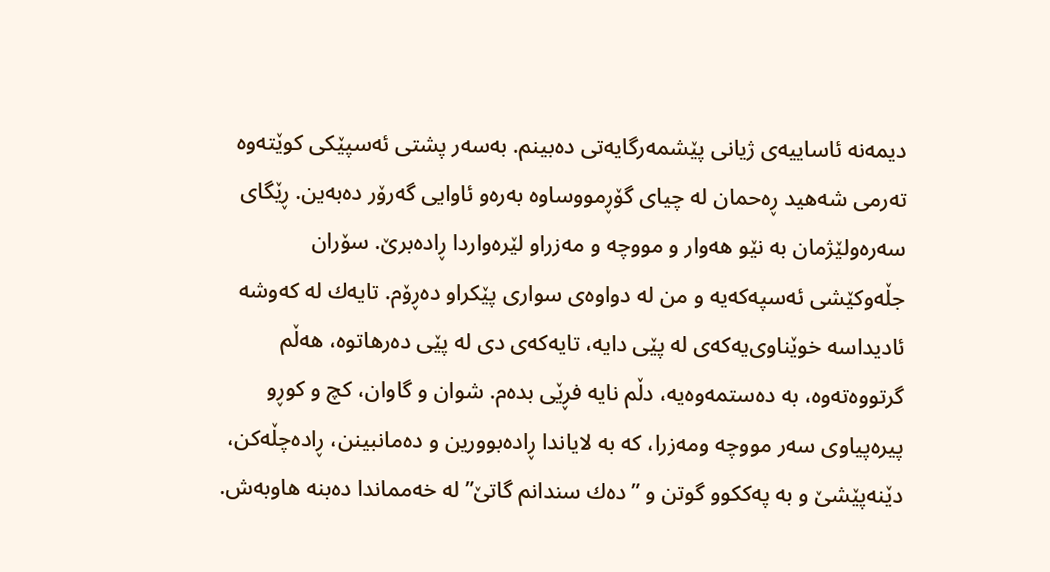دیمه‌نه‌ ئاساییە‌ی‌ ژیانی‌ پێشمه‌رگایه‌تی‌ ده‌بینم. به‌سه‌ر پشتی‌ ئه‌سپێكی‌ كوێته‌وه‌ ته‌رمی‌ شه‌هید ڕه‌حمان له‌ چیای‌ گۆڕمووساوه‌ به‌ره‌و ئاوایی‌ گه‌رۆر ده‌به‌ین. ڕێگای‌ سه‌ره‌ولێژمان به‌ نێو هه‌وار ‌و مووچه‌‌ و مه‌زرا‌و لێره‌واردا ڕاده‌برێ‌. سۆران جڵه‌وكێشی‌ ئه‌سپه‌كه‌یه‌‌ و من له‌ دواوه‌ی‌ سواری‌ پێكراو ده‌ڕۆم. تایه‌ك له‌ كه‌وشه‌ ئادیداسه‌ خوێناوی‌یه‌كه‌ی‌ له‌ پێی‌ دایه‌، تایه‌كه‌ی‌ دی‌ له‌ پێی‌ ده‌رهاتوه‌، هه‌ڵم گرتووەته‌وه‌، به‌ ده‌ستمه‌وه‌یه‌، دڵم نایه‌ فڕێی‌ بده‌م. شوان‌ و گاوان، كچ‌ و كوڕ‌و پیره‌پیاوی‌ سه‌ر مووچه ‌‌ومه‌زرا، كه‌ به‌ لایاندا ڕاده‌بوورین‌ و ده‌مانبینن، ڕاده‌چڵه‌كن، دێنه‌پێشێ ‌‌و به‌ په‌ككوو گوتن ‌و ”ده‌ك سندانم گاتێ” له‌ خه‌مماند‌ا ده‌بنه‌ هاوبه‌ش.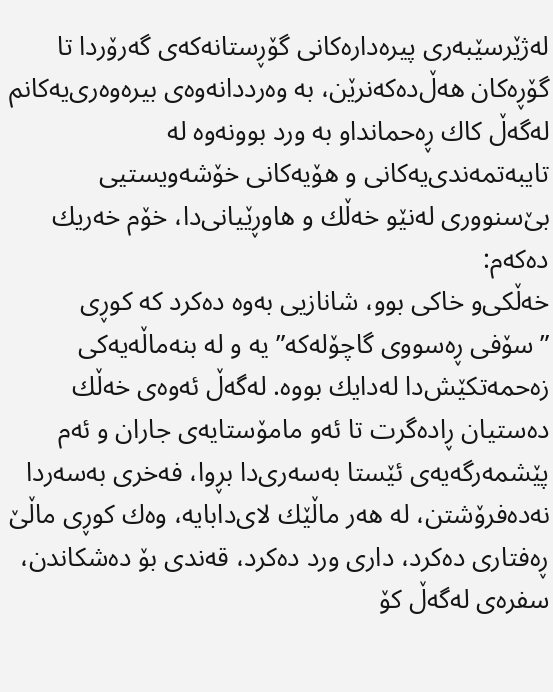له‌ژێرسێبه‌ری‌ پیره‌داره‌كانی‌ گۆڕستانه‌كه‌ی‌ گه‌رۆردا تا گۆڕه‌كان هه‌ڵ‌ده‌كه‌نرێن، به‌ وه‌رددانه‌وه‌ی‌ بیره‌وه‌ری‌یه‌كانم له‌گه‌ڵ‌ كاك ڕه‌حماندا‌و به‌ ورد بوونه‌وه‌ له‌ تایبه‌تمه‌ندی‌یه‌كانی ‌‌و هۆیه‌كانی‌ خۆشه‌ویستیی‌ بێ‌سنووری‌ له‌نێو خه‌ڵك‌‌ و هاوڕێیانی‌‌دا، خۆم خه‌ریك ده‌كه‌م:
خه‌ڵكی‌‌و خاكی‌ بوو، شانازیی‌ به‌وه‌ ده‌كرد كه‌ كوڕی‌ ”سۆفی‌ ڕه‌سووی‌ گاچۆله‌كه”یه ‌‌و له‌ بنه‌ماڵه‌یه‌كی‌ زه‌حمه‌تكێش‌دا له‌دایك بووه‌. له‌گه‌ڵ‌ ئه‌وه‌ی‌ خه‌ڵك ده‌ستیان ڕاده‌گرت تا ئه‌و مامۆستایه‌ی‌ جاران ‌و ئه‌م پێشمه‌رگه‌یه‌ی‌ ئێستا به‌سه‌ری‌دا بڕوا، فه‌خری‌ به‌سه‌ردا نه‌ده‌فرۆشتن، له‌ هه‌ر ماڵێك لای‌دابایه‌، وه‌ك كوڕی‌ ماڵێ‌ ڕه‌فتاری‌ ده‌كرد، داری‌ ورد ده‌كرد، قه‌ندی‌ بۆ ده‌شكاندن، سفره‌ی‌ له‌گه‌ڵ‌ كۆ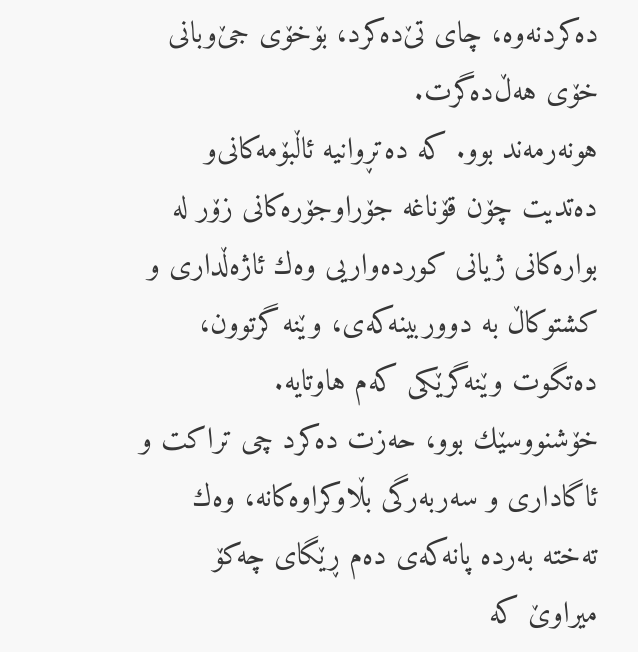ده‌كردنه‌وه‌، چای‌ تێ‌ده‌كرد، بۆخۆی‌ جێ‌‌وبانی‌ خۆی‌ هه‌ڵ‌ده‌گرت.
هونه‌رمه‌ند بوو. كه‌ ده‌تڕوانیه‌ ئاڵبۆمه‌كانی‌‌و ده‌تدیت چۆن قۆناغه‌ جۆراوجۆره‌كانی‌ زۆر له‌ بواره‌كانی‌ ژیانی‌ كورده‌واریی‌ وه‌ك ئاژه‌ڵداری ‌‌و كشتوكاڵ‌ به‌ دووربینه‌كه‌ی‌، وێنه‌ گرتوون، ده‌تگوت وێنه‌گرێكی‌ كه‌م هاوتایه‌.
خۆشنووسێك بوو، حه‌زت ده‌كرد چی‌ تراكت ‌و ئاگاداری ‌‌و سه‌ربه‌رگی‌ بڵاوكراوه‌كانه‌، وه‌ك ته‌خته‌ به‌رده‌ پانه‌كه‌ی‌ ده‌م ڕێگای‌ چه‌كۆ میراوێ‌ كه‌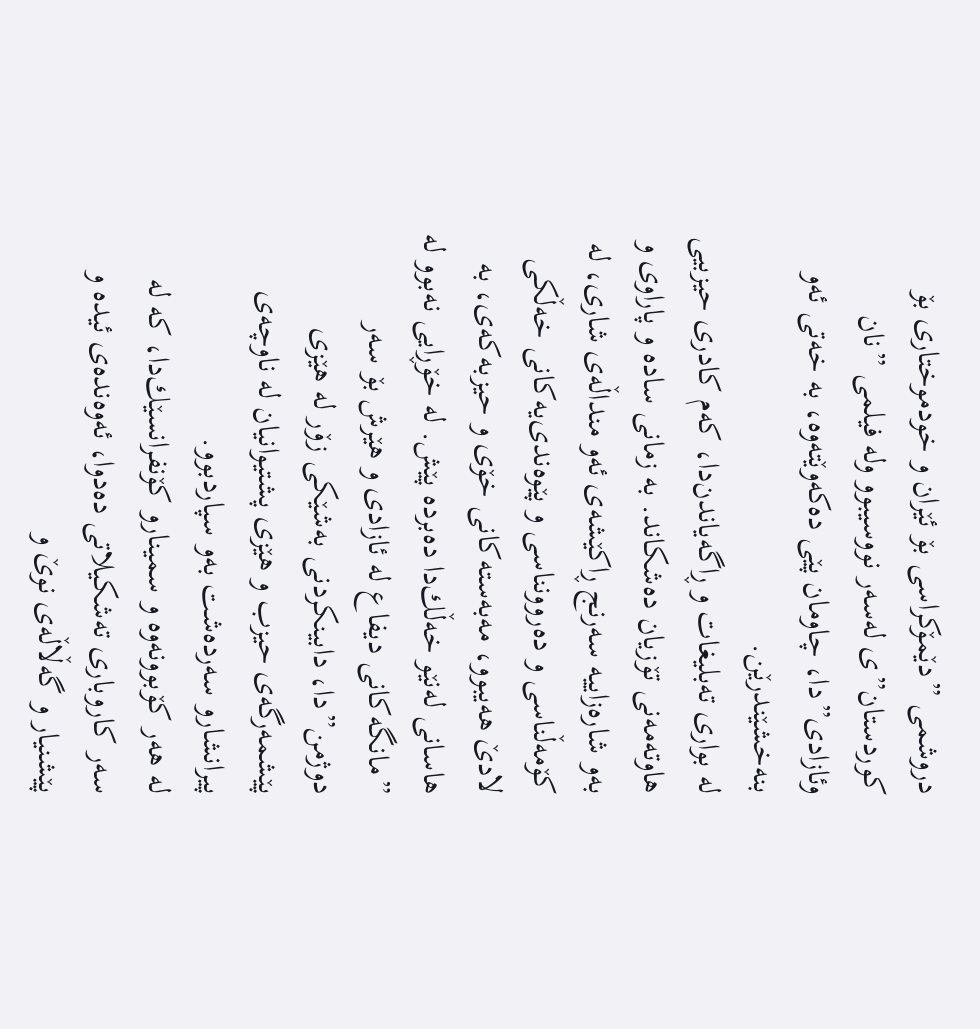دروشمی‌ ”دێمۆكراسی‌ بۆ ئێران ‌و خودموختاری‌ بۆ كوردستان”ی‌ له‌سه‌ر نووسیبوو ولە فیلمی ”نان وئازادی”دا، چاومان پێی دەکەوێتەوە، به‌ خه‌تی‌ ئه‌و بنه‌خشێندرێن.
له‌ بواری‌ ته‌بلیغات ‌و ڕاگه‌یاندن‌دا، كه‌م كادری‌ حیزبیی‌ هاوته‌مه‌نی‌ تۆزیان ده‌شكاند. به‌ زمانی‌ ساده ‌‌و پاراوی ‌‌و به‌و شاره‌زاییە‌ سه‌رنج ڕاكێشه‌ی‌ ئه‌و منداڵه‌ی‌ شاری‌، له‌ كۆمه‌ڵناسی ‌‌و ده‌روونناسی ‌‌و پێوه‌ندی‌یه‌كانی‌ خه‌ڵكی‌ لادێ‌ هه‌یبوو، مه‌به‌سته‌كانی‌ خۆی ‌‌و حیزبه‌كه‌ی‌، به‌ هاسانی‌ له‌نێو خه‌ڵك‌دا ده‌برده‌ پێش. له‌ خۆڕایی‌ نه‌بوو له‌ ”مانگه‌كانی‌ دیفاع له‌ ئازادی ‌‌و هێرش بۆ سه‌ر دوژمن”دا، دابینکردنی به‌شێكی‌ زۆر له‌ هێزی‌ پێشمه‌رگه‌ی‌ حیزب ‌و هێزی‌ پشتیوانیان له‌ ناوچه‌ی‌ پیرانشار‌و سه‌رده‌شت به‌و سپاردبوو.
له‌ هه‌ر كۆبوونه‌وه ‌‌و سمینار‌و كۆنفرانسێك‌دا، كه‌ له‌ سه‌ر كار‌وباری‌ ته‌شكیلاتی‌ ده‌دوا، ئه‌وه‌نده‌ی‌ ئیده‌‌ و پێشنیار ‌و گه‌ڵاڵه‌ی‌ نوێ‌‌ و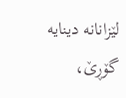لێزانانه‌ دینایه‌ گۆڕێ‌،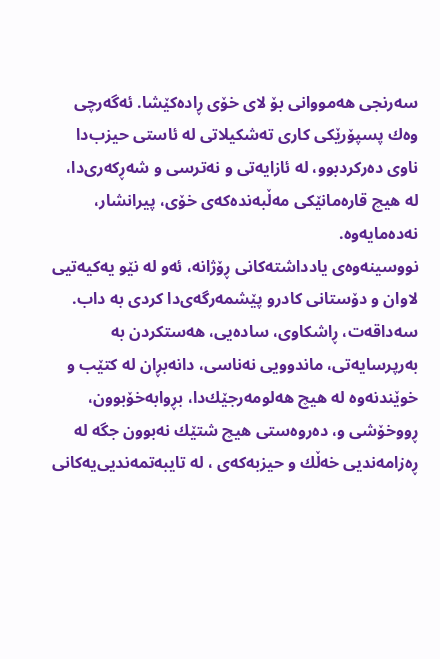سه‌رنجی‌ هه‌مووانی‌ بۆ لای‌ خۆی‌ ڕاده‌كێشا. ئه‌گه‌رچی‌ وه‌ك پسپۆرێكی‌ كاری‌ ته‌شكیلاتی‌ له‌ ئاستی‌ حیزب‌دا ناوی‌ ده‌ركردبوو، له‌ ئازایه‌تی‌‌ و نه‌ترسی ‌‌و شه‌ڕكه‌ری‌دا، له‌ هیچ قاره‌مانێكی‌ مه‌ڵبه‌نده‌كه‌ی‌ خۆی‌، پیرانشار، نه‌ده‌مایه‌وه‌.
نووسینه‌وه‌ی‌ یادداشته‌كانی‌ ڕۆژانه‌، ئه‌و له‌ نێو یه‌كیه‌تیی‌ لاوان ‌‌و دۆستانی‌ كادر‌و پێشمه‌رگه‌ی‌دا كردی‌ به‌ داب. سه‌داقه‌ت، ڕاشکاوی، ساده‌یی‌، هه‌ستكردن به‌ به‌رپرسایه‌تی‌، ماندوویی‌ نه‌ناسی‌، دانه‌بڕان له‌ كتێب ‌و خوێندنه‌وه‌ له‌ هیچ هه‌لومه‌رجێك‌دا، بڕوابه‌خۆبوون، ڕووخۆشی ‌‌و، ده‌روه‌ستی‌ هیچ شتێك نه‌بوون جگه‌ له‌ ڕه‌زامه‌ندیی‌ خه‌ڵك ‌و حیزبه‌كه‌ی‌ ، له‌ تایبه‌تمه‌ندیی‌یه‌كانی‌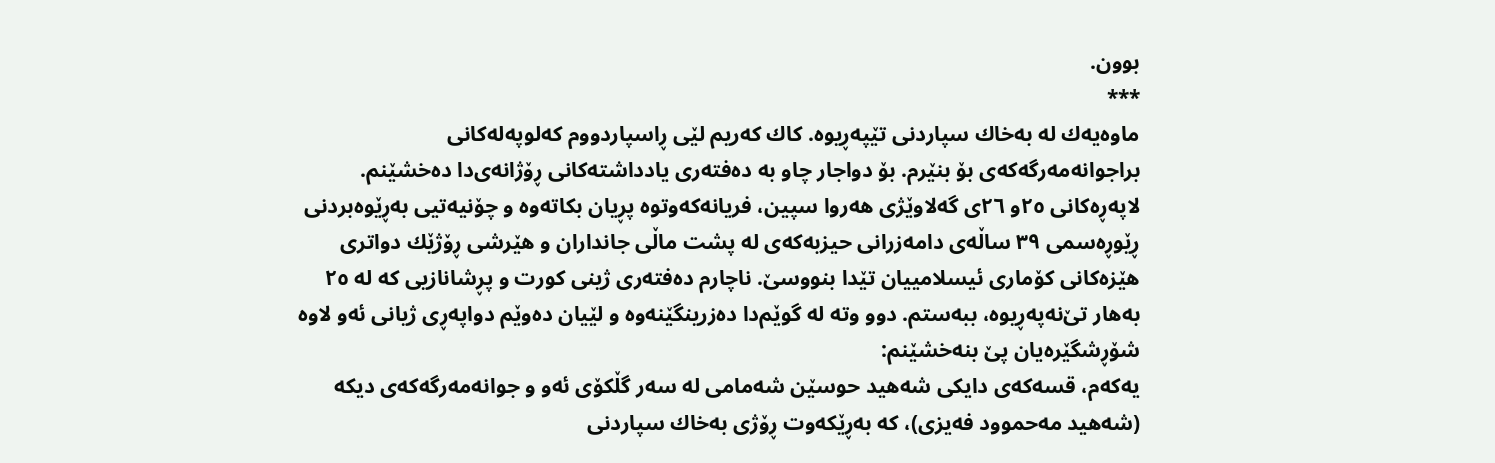بوون.
***
ماوه‌یه‌ك له‌ به‌خاك سپاردنی‌ تێپه‌ڕیوه‌. كاك كه‌ریم لێی‌ ڕاسپاردووم كه‌لوپه‌له‌كانی‌ براجوانه‌مه‌رگه‌كه‌ی‌ بۆ بنێرم. بۆ دواجار چاو به‌ ده‌فته‌ری‌ یادداشته‌كانی‌ ڕۆژانه‌ی‌دا ده‌خشێنم. لاپه‌ڕه‌كانی‌ ٢٥‌و ٢٦ی‌ گه‌لاوێژی‌ هه‌روا سپین، فریانه‌كه‌وتوه‌ پڕیان بكاته‌وه‌‌ و چۆنیه‌تیی‌ به‌ڕێوه‌بردنی‌ ڕێوڕه‌سمی‌ ٣٩ ساڵه‌ی‌ دامه‌زرانی‌ حیزبه‌كه‌ی‌ له‌ پشت ماڵی‌ جانداران ‌و هێرشی‌ ڕۆژێك دواتری‌ هێزه‌كانی‌ كۆماری‌ ئیسلامییان تێدا بنووسێ‌. ناچارم ده‌فته‌ری‌ ژینی‌ كورت‌ و پڕشانازیی‌ كه‌ له‌ ٢٥ به‌هار تێ‌نه‌په‌ڕیوه‌، ببه‌ستم. دوو وته‌ له‌ گوێم‌دا ده‌زرینگێنه‌وه‌‌ و لێیان ده‌وێم دواپه‌ڕی‌ ژیانی‌ ئه‌و لاوه‌ شۆڕشگێره‌یان پێ‌ بنه‌خشێنم:
یەکەم، قسه‌كه‌ی‌ دایكی‌ شه‌هید حوسێن شه‌مامی‌ له‌ سه‌ر گڵكۆی‌ ئه‌و ‌و جوانه‌مه‌رگه‌كه‌ی‌ دیكه‌ (شه‌هید مه‌حموود فەیزی)، كه‌ به‌ڕێكه‌وت ڕۆژی‌ به‌خاك سپاردنی‌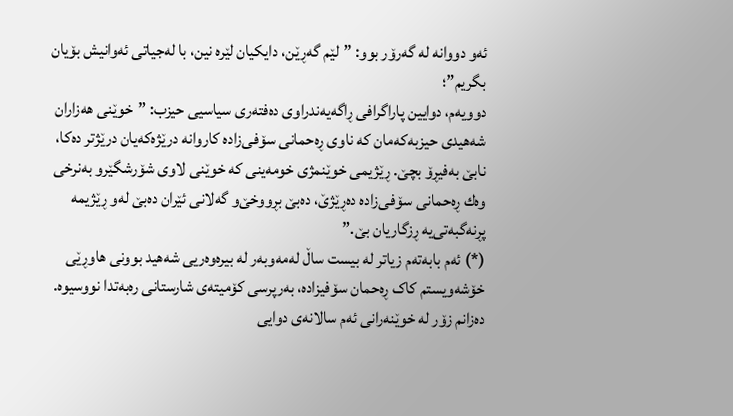ئه‌و دووانه‌ له‌ گه‌رۆر بوو: ”لێم گه‌ڕێن، دایكیان لێره‌ نین، با له‌جیاتی‌ ئه‌وانیش بۆیان بگریم”؛
دوویەم، دوایین پاراگرافی‌ ڕاگه‌یه‌ندراوی‌ ده‌فته‌ری‌ سیاسیی‌ حیزب: ”خوێنی‌ هه‌زاران شه‌هیدی‌ حیزبه‌كه‌مان كه‌ ناوی‌ ڕه‌حمانی‌ سۆفی‌زاده‌ كاروانه‌ درێژه‌كه‌یان درێژتر ده‌كا، نابێ‌ به‌فیڕۆ بچێ‌. ڕێژیمی‌ خوێنمژی‌ خومه‌ینی‌ كه‌ خوێنی‌ لاوی‌ شۆرشگێر‌و به‌نرخی‌ وه‌ك ڕه‌حمانی‌ سۆفی‌زاده‌ ده‌ڕێژێ‌، ده‌بێ‌ بڕووخێ‌‌و گه‌لانی‌ ئێران ده‌بێ‌ له‌و ڕێژیمه‌ پڕنه‌گبه‌تی‌یه‌ ڕزگاریان بێ‌.”
(*) ئەم بابەتەم زیاتر لە بیست ساڵ لەمەوبەر لە بیرەوەریی شەهید بوونی هاوڕێی خۆشەویستم کاک ڕەحمان سۆفیزادە، بەرپرسی کۆمیتەی شارستانی رەبەتدا نووسیوە. دەزانم زۆر لە خوێنەرانی ئەم سالانەی دوایی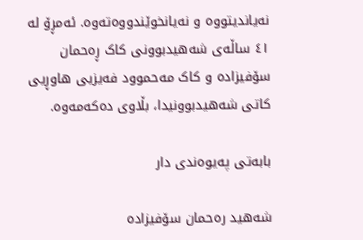نەیاندیتووە و نەیانخوێندووەتەوە. ئەمڕۆ لە ٤١ ساڵەی شەهیدبوونی کاک ڕەحمان سۆفیزادە و کاک مەحموود فەیزیی هاوڕیی کاتی شەهیدبوونیدا، بڵاوی دەکەمەوە.

بابەتی پەیوەندی دار

شەهید رەحمان سۆفیزادە